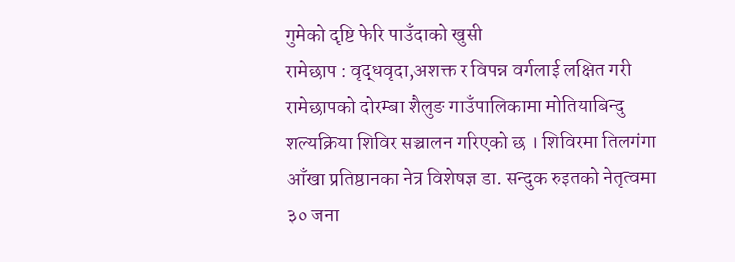गुमेको दृष्टि फेरि पाउँदाको खुसी
रामेछाप : वृद्धवृदा,अशक्त र विपन्न वर्गलाई लक्षित गरी रामेछापको दोरम्बा शैलुङ गाउँपालिकामा मोतियाबिन्दु शल्यक्रिया शिविर सञ्चालन गरिएको छ । शिविरमा तिलगंगा आँखा प्रतिष्ठानका नेत्र विशेषज्ञ डा. सन्दुक रुइतको नेतृत्वमा ३० जना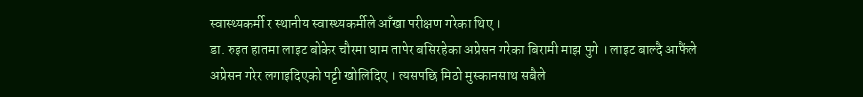स्वास्थ्यकर्मी र स्थानीय स्वास्थ्यकर्मीले आँखा परीक्षण गरेका थिए ।
डा. रुइत हातमा लाइट बोकेर चौरमा घाम तापेर बसिरहेका अप्रेसन गरेका बिरामी माझ पुगे । लाइट बाल्दै आफैंले अप्रेसन गरेर लगाइदिएको पट्टी खोलिदिए । त्यसपछि मिठो मुस्कानसाथ सबैले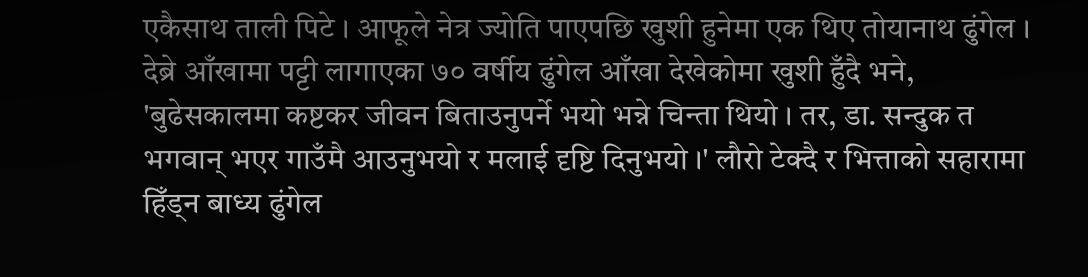एकैसाथ ताली पिटे । आफूले नेत्र ज्योति पाएपछि खुशी हुनेमा एक थिए तोयानाथ ढुंगेल ।
देब्रे आँखामा पट्टी लागाएका ७० वर्षीय ढुंगेल आँखा देखेकोमा खुशी हुँदै भने, 'बुढेसकालमा कष्टकर जीवन बिताउनुपर्ने भयो भन्ने चिन्ता थियो । तर, डा. सन्दुक त भगवान् भएर गाउँमै आउनुभयो र मलाई दृष्टि दिनुभयो ।' लौरो टेक्दै र भित्ताको सहारामा हिँड्न बाध्य ढुंगेल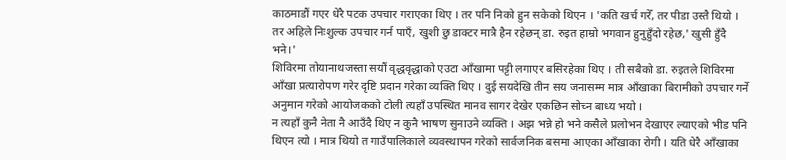काठमाडौं गएर धेरै पटक उपचार गराएका थिए । तर पनि निको हुन सकेको थिएन । 'कति खर्च गरेँ, तर पीडा उस्तै थियो । तर अहिले निःशुल्क उपचार गर्न पाएँ, खुशी छु डाक्टर मात्रै हैन रहेछन् डा. रुइत हाम्रो भगवान हुनुहुँदो रहेछ,' खुसी हुँदै भने।'
शिविरमा तोयानाथजस्ता सयौं वृद्धवृद्धाको एउटा आँखामा पट्टी लगाएर बसिरहेका थिए । ती सबैको डा. रुइतले शिविरमा आँखा प्रत्यारोपण गरेर दृष्टि प्रदान गरेका व्यक्ति थिए । दुई सयदेखि तीन सय जनासम्म मात्र आँखाका बिरामीको उपचार गर्ने अनुमान गरेको आयोजकको टोली त्यहाँ उपस्थित मानव सागर देखेर एकछिन सोच्न बाध्य भयो ।
न त्यहाँ कुनै नेता नै आउँदै थिए न कुनै भाषण सुनाउने व्यक्ति । अझ भन्ने हो भने कसैले प्रलोभन देखाएर ल्याएको भीड पनि थिएन त्यो । मात्र थियो त गाउँपालिकाले व्यवस्थापन गरेको सार्वजनिक बसमा आएका आँखाका रोगी । यति धेरै आँखाका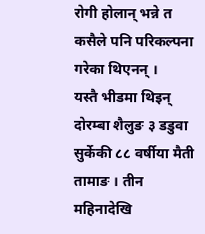रोगी होलान् भन्ने त कसैले पनि परिकल्पना गरेका थिएनन् ।
यस्तै भीडमा थिइन् दोरम्बा शैलुङ ३ डडुवा सुर्केकी ८८ वर्षीया मैती तामाङ । तीन महिनादेखि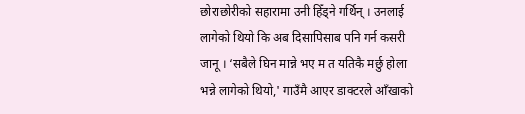छोराछोरीको सहारामा उनी हिँड्ने गर्थिन् । उनलाई लागेको थियो कि अब दिसापिसाब पनि गर्न कसरी जानू । ‘सबैले घिन मान्ने भए म त यतिकै मर्छु होला भन्ने लागेको थियो,' गाउँमै आएर डाक्टरले आँखाको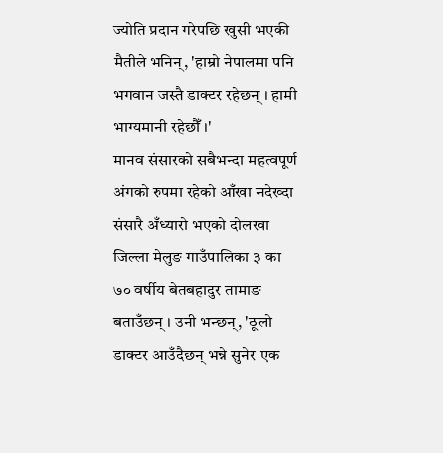ज्योति प्रदान गरेपछि खुसी भएकी मैतीले भनिन्, 'हाम्रो नेपालमा पनि भगवान जस्तै डाक्टर रहेछन् । हामी भाग्यमानी रहेछौँ ।'
मानव संसारको सबैभन्दा महत्वपूर्ण अंगको रुपमा रहेको आँखा नदेख्दा संसारै अँध्यारो भएको दोलखा जिल्ला मेलुङ गाउँपालिका ३ का ७० वर्षीय बेतबहादुर तामाङ बताउँछन् । उनी भन्छन्, 'ठूलो डाक्टर आउँदैछन् भन्ने सुनेर एक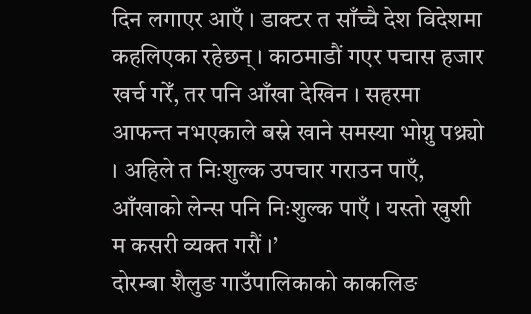दिन लगाएर आएँ । डाक्टर त साँच्चै देश विदेशमा कहलिएका रहेछन् । काठमाडौं गएर पचास हजार खर्च गरेँ, तर पनि आँखा देखिन । सहरमा आफन्त नभएकाले बस्ने खाने समस्या भोग्नु पथ्र्यो । अहिले त निःशुल्क उपचार गराउन पाएँ, आँखाको लेन्स पनि निःशुल्क पाएँ । यस्तो खुशी म कसरी व्यक्त गरौं ।’
दोरम्बा शैलुङ गाउँपालिकाको काकलिङ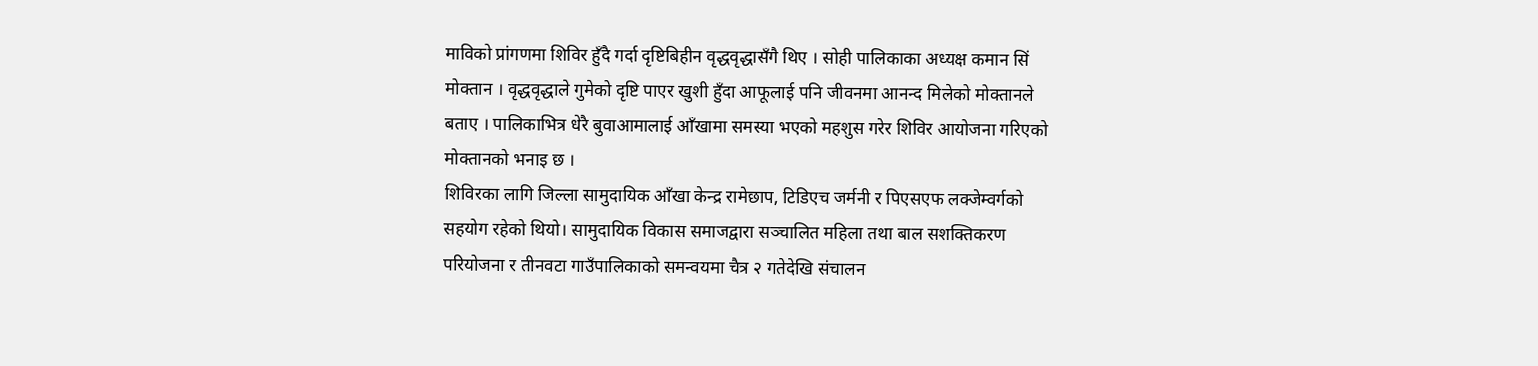माविको प्रांगणमा शिविर हुँदै गर्दा दृष्टिबिहीन वृद्धवृद्धासँगै थिए । सोही पालिकाका अध्यक्ष कमान सिं मोक्तान । वृद्धवृद्धाले गुमेको दृष्टि पाएर खुशी हुँदा आफूलाई पनि जीवनमा आनन्द मिलेको मोक्तानले बताए । पालिकाभित्र धेरै बुवाआमालाई आँखामा समस्या भएको महशुस गरेर शिविर आयोजना गरिएको मोक्तानको भनाइ छ ।
शिविरका लागि जिल्ला सामुदायिक आँखा केन्द्र रामेछाप, टिडिएच जर्मनी र पिएसएफ लक्जेम्वर्गको सहयोग रहेको थियो। सामुदायिक विकास समाजद्वारा सञ्चालित महिला तथा बाल सशक्तिकरण परियोजना र तीनवटा गाउँपालिकाको समन्वयमा चैत्र २ गतेदेखि संचालन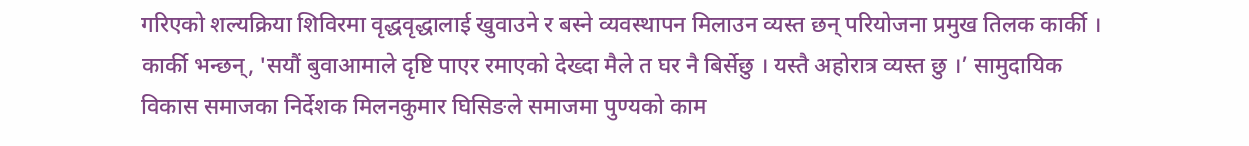गरिएको शल्यक्रिया शिविरमा वृद्धवृद्धालाई खुवाउने र बस्ने व्यवस्थापन मिलाउन व्यस्त छन् परियोजना प्रमुख तिलक कार्की ।
कार्की भन्छन्, 'सयौं बुवाआमाले दृष्टि पाएर रमाएको देख्दा मैले त घर नै बिर्सेछु । यस्तै अहोरात्र व्यस्त छु ।’ सामुदायिक विकास समाजका निर्देशक मिलनकुमार घिसिङले समाजमा पुण्यको काम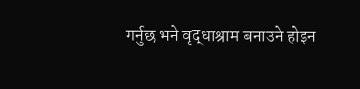गर्नुछ भने वृद्धाश्राम बनाउने होइन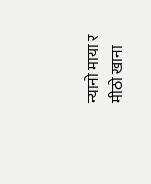न्यानो माया र मीठो खाना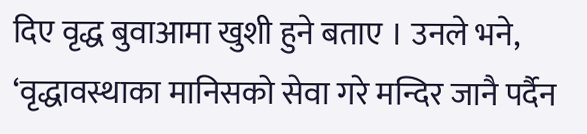दिए वृद्ध बुवाआमा खुशी हुने बताए । उनले भने, ‘वृद्धावस्थाका मानिसको सेवा गरे मन्दिर जानै पर्दैन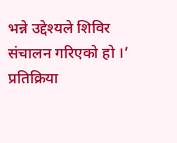भन्ने उद्देश्यले शिविर संचालन गरिएको हो ।’
प्रतिक्रिया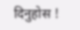दिनुहोस !